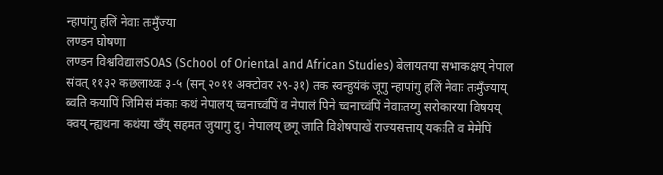न्हापांगु हलिं नेवाः तःमुँज्या
लण्डन घोषणा
लण्डन विश्वविद्यालSOAS (School of Oriental and African Studies) बेलायतया सभाकक्षय् नेपाल संवत् ११३२ कछलाथ्वः ३-५ (सन् २०११ अक्टोवर २९-३१) तक स्वन्हुयंकं जूगु न्हापांगु हलिं नेवाः तःमुँज्याय् ब्वति कयापिं जिमिसं मंकाः कथं नेपालय् च्वनाच्वंपिं व नेपालं पिने च्वनाच्वंपिं नेवाःतय्गु सरोकारया विषयय् क्वय् न्ह्यथना कथंया खँय् सहमत जुयागु दु। नेपालय् छगू जाति विशेषपाखें राज्यसत्ताय् यकःति व मेमेपिं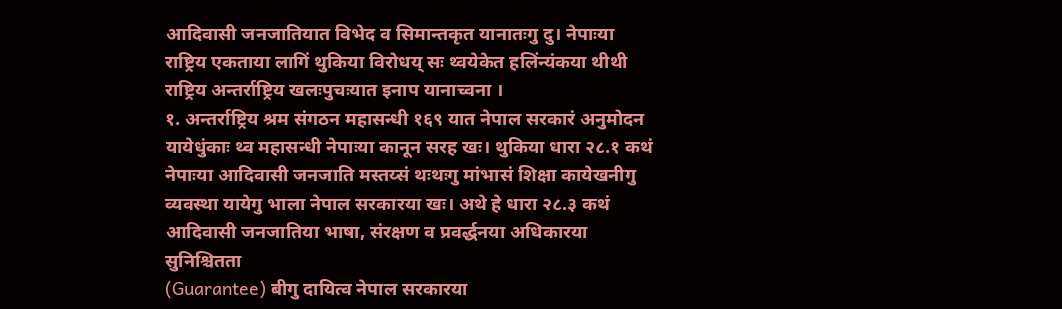आदिवासी जनजातियात विभेद व सिमान्तकृत यानातःगु दु। नेपाःया राष्ट्रिय एकताया लागिं थुकिया विरोधय् सः थ्वयेकेत हलिंन्यंकया थीथी राष्ट्रिय अन्तर्राष्ट्रिय खलःपुचःयात इनाप यानाच्वना ।
१. अन्तर्राष्ट्रिय श्रम संगठन महासन्धी १६९ यात नेपाल सरकारं अनुमोदन यायेधुंकाः थ्व महासन्धी नेपाःया कानून सरह खः। थुकिया धारा २८.१ कथं नेपाःया आदिवासी जनजाति मस्तय्सं थःथःगु मांभासं शिक्षा कायेखनीगु व्यवस्था यायेगु भाला नेपाल सरकारया खः। अथे हे धारा २८.३ कथं आदिवासी जनजातिया भाषा, संरक्षण व प्रवर्द्धनया अधिकारया सुनिश्चितता
(Guarantee) बीगु दायित्व नेपाल सरकारया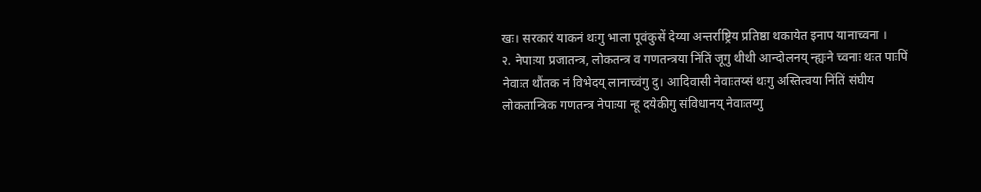खः। सरकारं याकनं थःगु भाला पूवंकुसें देय्या अन्तर्राष्ट्रिय प्रतिष्ठा थकायेत इनाप यानाच्वना ।
२. नेपाःया प्रजातन्त्र, लोकतन्त्र व गणतन्त्रया निंतिं जूगु थीथी आन्दोलनय् न्ह्यःने च्वनाः थःत पाःपिं नेवाःत थौंतक नं विभेदय् लानाच्वंगु दु। आदिवासी नेवाःतय्सं थःगु अस्तित्वया निंतिं संघीय लोकतान्त्रिक गणतन्त्र नेपाःया न्हू दयेकीगु संविधानय् नेवाःतय्गु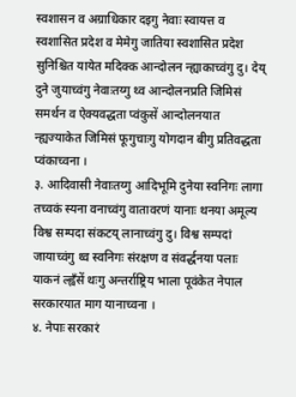स्वशासन व अग्राधिकार दइगु नेवाः स्वायत्त व स्वशासित प्रदेश व मेमेगु जातिया स्वशासित प्रदेश सुनिश्चित यायेत मदिक्क आन्दोलन न्ह्याकाच्वंगु दु। देय् दुने जुयाच्वंगु नेवाःतय्गु थ्व आन्दोलनप्रति जिमिसं समर्थन व ऐक्यवद्धता प्वंकुसें आन्दोलनयात न्ह्यज्याकेत जिमिसं फूगुचाःगु योगदान बीगु प्रतिवद्धता प्वंकाच्वना ।
३. आदिवासी नेवाःतय्गु आदिभूमि दुनेया स्वनिगः लागा तच्वकं स्यना वनाच्वंगु वातावरणं यानाः थनया अमूल्य विश्व सम्पदा संकटय् लानाच्वंगु दु। विश्व सम्पदां जायाच्वंगु थ्व स्वनिगः संरक्षण व संवर्द्धनया पलाः याकनं ल्ह्वँसें थःगु अन्तर्राष्ट्रिय भाला पूवंकेत नेपाल सरकारयात माग यानाच्वना ।
४. नेपाः सरकारं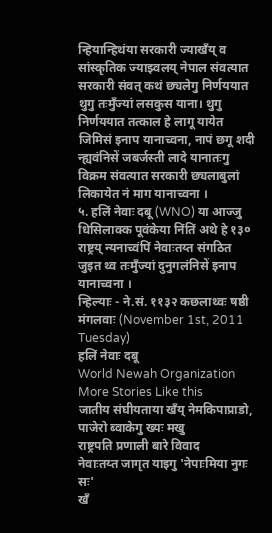न्हियान्हिथंया सरकारी ज्याखँय् व सांस्कृतिक ज्याझ्वलय् नेपाल संवत्यात सरकारी संवत् कथं छ्यलेगु निर्णययात थुगु तःमुँज्यां लसकुस याना। थुगु निर्णययात तत्काल हे लागू यायेत जिमिसं इनाप यानाच्वना, नापं छगू शदी न्ह्यवंनिसें जबर्जस्ती लादे यानातःगु विक्रम संवत्यात सरकारी छ्यलाबुलां लिकायेत नं माग यानाच्वना ।
५. हलिं नेवाः दबू (WNO) या आज्जु धिसिलाक्क पूवंकेया निंतिं अथे हे १३० राष्ट्रय् न्यनाच्वंपिं नेवाःतय्त संगठित जुइत थ्व तःमुँज्यां दुनुगलंनिसें इनाप यानाच्वना ।
न्हिल्याः - ने.सं. ११३२ कछलाथ्वः षष्ठी मंगलवाः (November 1st, 2011 Tuesday)
हलिं नेवाः दबू
World Newah Organization
More Stories Like this
जातीय संघीयताया खँय् नेमकिपाप्राडो, पाजेरो ब्वाकेगु ख्यः मखु
राष्ट्रपति प्रणाली बारे विवाद
नेवाःतय्त जागृत याइगु 'नेपाःमिया नुगः सः'
खँ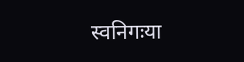स्वनिगःया